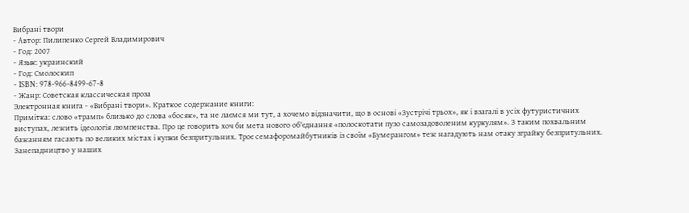Вибрані твори
- Автор: Пилипенко Сергей Владимирович
- Год: 2007
- Язык: украинский
- Год: Смолоскип
- ISBN: 978-966-8499-67-8
- Жанр: Советская классическая проза
Электронная книга - «Вибрані твори». Краткое содержание книги:
Примітка: слово «трамп» близько до слова «босяк», та не лаємся ми тут, а хочемо відзначити, що в основі «Зустрічі трьох», як і взагалі в усіх футуристичних виступах, лежить ідеологія люмпенства. Про це говорить хоч би мета нового об'єднання «полоскотати пузо самозадоволеним куркулям». З таким похвальним бажанням гасають по великих містах і купки безпритульних. Троє семафоромайбутників із своїм «Бумерангом» теж нагадують нам отаку зграйку безпритульних.
Занепадництво у наших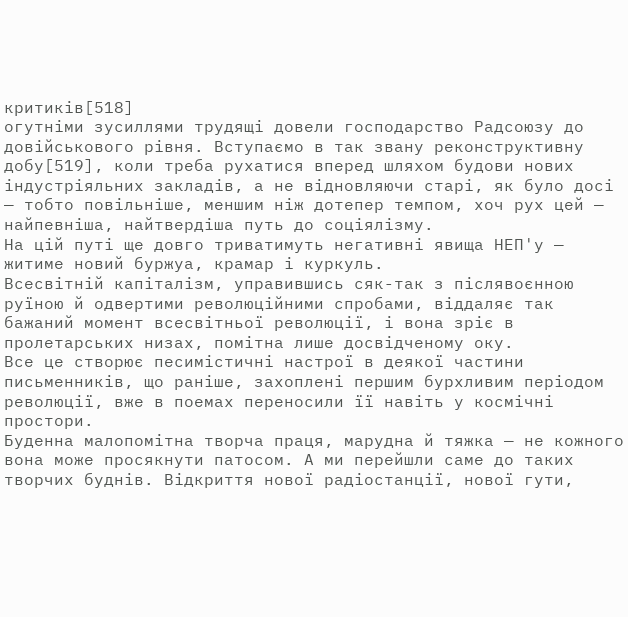критиків[518]
огутніми зусиллями трудящі довели господарство Радсоюзу до довійськового рівня. Вступаємо в так звану реконструктивну добу[519], коли треба рухатися вперед шляхом будови нових індустріяльних закладів, а не відновляючи старі, як було досі — тобто повільніше, меншим ніж дотепер темпом, хоч рух цей — найпевніша, найтвердіша путь до соціялізму.
На цій путі ще довго триватимуть негативні явища НЕП'у — житиме новий буржуа, крамар і куркуль.
Всесвітній капіталізм, управившись сяк-так з післявоєнною руїною й одвертими революційними спробами, віддаляє так бажаний момент всесвітньої революції, і вона зріє в пролетарських низах, помітна лише досвідченому оку.
Все це створює песимістичні настрої в деякої частини письменників, що раніше, захоплені першим бурхливим періодом революції, вже в поемах переносили її навіть у космічні простори.
Буденна малопомітна творча праця, марудна й тяжка — не кожного вона може просякнути патосом. А ми перейшли саме до таких творчих буднів. Відкриття нової радіостанції, нової гути,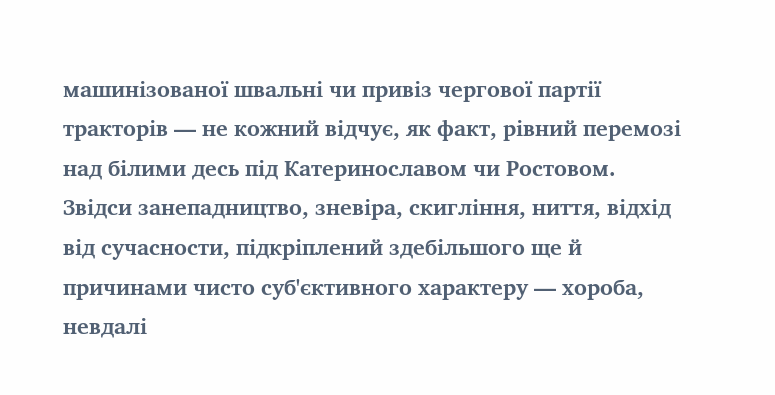машинізованої швальні чи привіз чергової партії тракторів — не кожний відчує, як факт, рівний перемозі над білими десь під Катеринославом чи Ростовом.
Звідси занепадництво, зневіра, скигління, ниття, відхід від сучасности, підкріплений здебільшого ще й причинами чисто суб'єктивного характеру — хороба, невдалі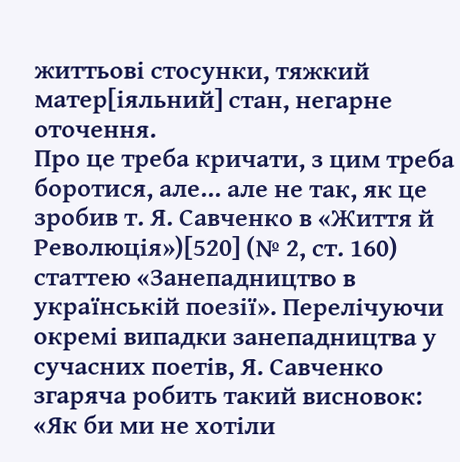життьові стосунки, тяжкий матер[іяльний] стан, негарне оточення.
Про це треба кричати, з цим треба боротися, але... але не так, як це зробив т. Я. Савченко в «Життя й Революція»)[520] (№ 2, ст. 160) статтею «Занепадництво в українській поезії». Перелічуючи окремі випадки занепадництва у сучасних поетів, Я. Савченко згаряча робить такий висновок:
«Як би ми не хотіли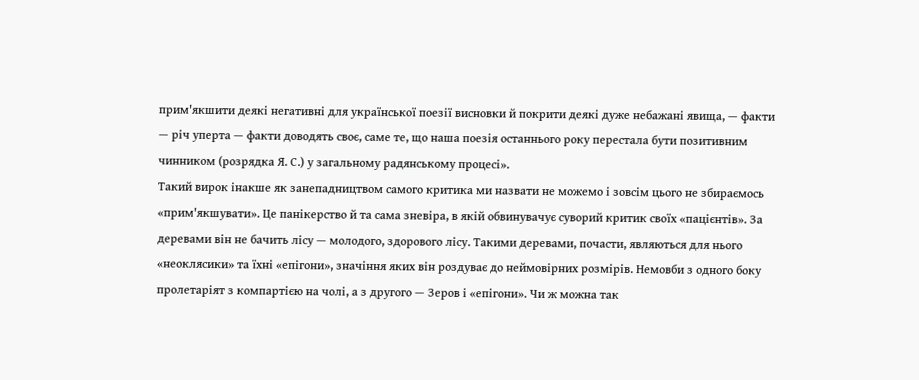прим'якшити деякі негативні для української поезії висновки й покрити деякі дуже небажані явища, — факти — річ уперта — факти доводять своє, саме те, що наша поезія останнього року перестала бути позитивним чинником (розрядка Я. С.) у загальному радянському процесі».
Такий вирок інакше як занепадництвом самого критика ми назвати не можемо і зовсім цього не збираємось «прим'якшувати». Це панікерство й та сама зневіра, в якій обвинувачує суворий критик своїх «пацієнтів». За деревами він не бачить лісу — молодого, здорового лісу. Такими деревами, почасти, являються для нього «неоклясики» та їхні «епігони», значіння яких він роздуває до неймовірних розмірів. Немовби з одного боку пролетаріят з компартією на чолі, а з другого — Зеров і «епігони». Чи ж можна так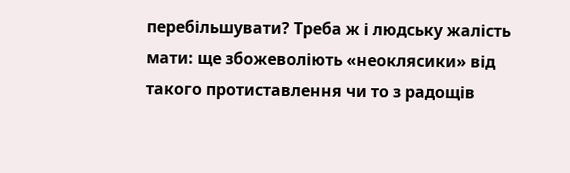перебільшувати? Треба ж і людську жалість мати: ще збожеволіють «неоклясики» від такого протиставлення чи то з радощів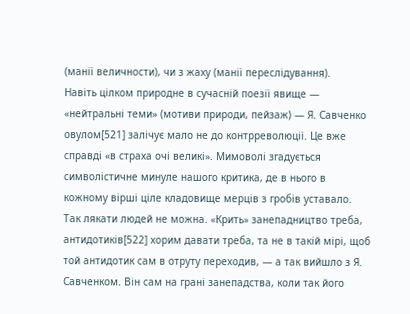(манії величности), чи з жаху (манії переслідування).
Навіть цілком природне в сучасній поезії явище — «нейтральні теми» (мотиви природи, пейзаж) — Я. Савченко овулом[521] залічує мало не до контрреволюції. Це вже справді «в страха очі великі». Мимоволі згадується символістичне минуле нашого критика, де в нього в кожному вірші ціле кладовище мерців з гробів уставало.
Так лякати людей не можна. «Крить» занепадництво треба, антидотиків[522] хорим давати треба, та не в такій мірі, щоб той антидотик сам в отруту переходив, — а так вийшло з Я. Савченком. Він сам на грані занепадства, коли так його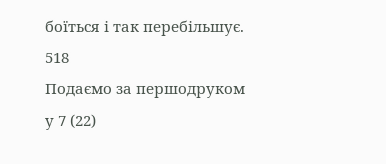боїться і так перебільшує.
518
Подаємо за першодруком у 7 (22)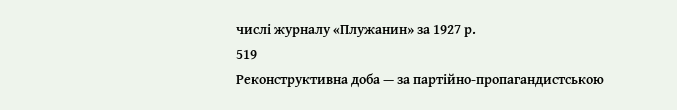числі журналу «Плужанин» за 1927 р.
519
Реконструктивна доба — за партійно-пропагандистською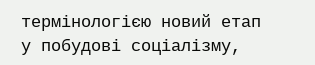термінологією новий етап у побудові соціалізму,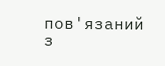пов'язаний з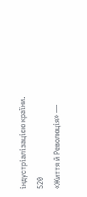індустріалізацією країни.
520
«Життя й Революція» —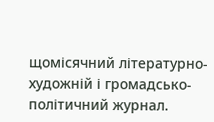щомісячний літературно-художній і громадсько-політичний журнал.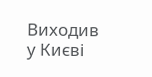Виходив у Києві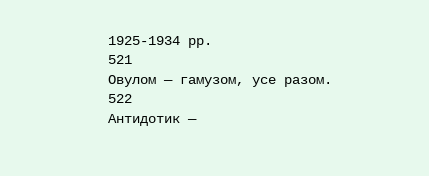1925-1934 рр.
521
Овулом — гамузом, усе разом.
522
Антидотик —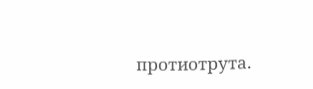протиотрута.